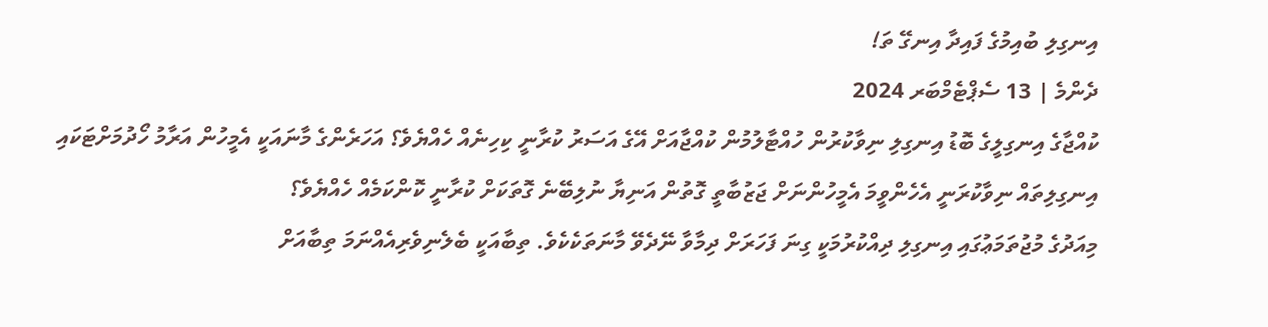އިނގިލި ބުއިމުގެ ފައިދާ އިނގޭ ތަ!
ދެންމެ | 13 ސެޕްޓެމްބަރ 2024
ކުއްޖާގެ އިނގިލީގެ ބޮޑު އިނގިލި ނިވާކުރުން ހުއްޓާލުމުން ކުއްޖާއަށް އޭގެ އަސަރު ކުރާނީ ކިހިނެއް ހެއްޔެވެ؟ އަހަރެންގެ މާނައަކީ އެމީހުން އަރާމު ހޯދުމަށްޓަކައި އިނގިލިތައް ނިވާކުރަނީ އެހެންވީމަ އެމީހުންނަށް ޖަޒުބާތީ ގޮތުން އަނިޔާ ނުލިބޭނެ ގޮތަކަށް ކުރާނީ ކޮންކަމެއް ހެއްޔެވެ؟
މިއަދުގެ މުޖުތަމަޢުގައި އިނގިލި ދިއްކުރުމަކީ ގިނަ ފަހަރަށް ދިމާވާ ނޭދެވޭ މާނަތަކެކެވެ. ތިބާއަކީ ބެލެނިވެރިއެއްނަމަ ތިބާއަށް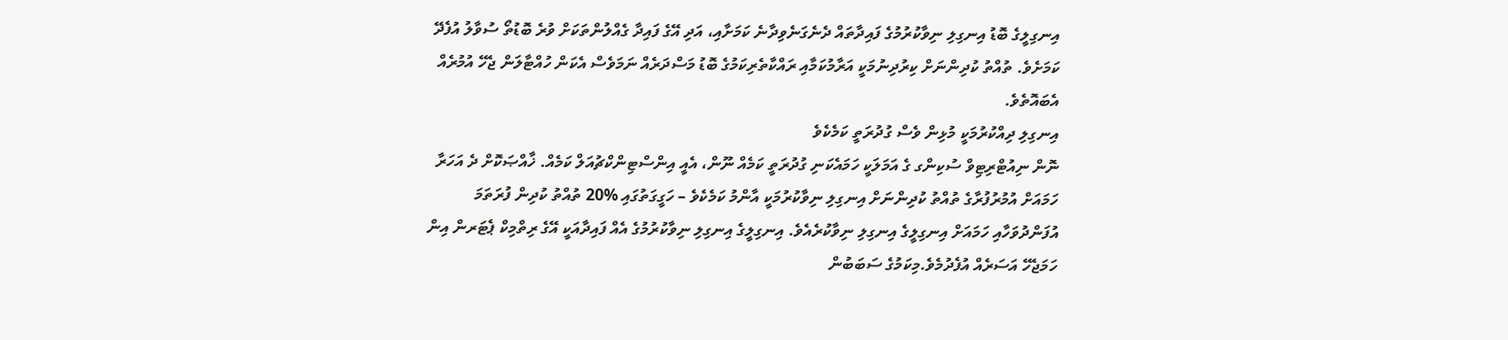އިނގިލީގެ ބޮޑު އިނގިލި ނިވާކުރުމުގެ ފައިދާތައް ދެނެގަނެވިދާނެ ކަމަށާއި، އަދި އޭގެ ފައިދާ ގެއްލުންތަކަށް ވުރެ ބޮޑުތޯ ސުވާލު އުފެދޭ ކަމަށެވެ. ތުއްތު ކުދިންނަށް ކިރުދިނުމަކީ އަރާމުކަމާއި ރައްކާތެރިކަމުގެ ބޮޑު މަސްދަރެއް ނަމަވެސް އެކަން ހުއްޓާލަން ޖެހޭ އުމުރެއް އެބައޮތެވެ.
އިނގިލި ދިއްކުރުމަކީ މުޅިން ވެސް ގުދުރަތީ ކަމެކެވެ
ނޮން ނިއުޓްރިޓިވް ސުކިންގ ގެ އަމަލަކީ ހަމައެކަނި ގުދުރަތީ ކަމެއް ނޫން، އެއީ އިންސްޓިންކްޗުއަލް ކަމެއް. ޚާއްޞަކޮށް ދެ އަހަރާ ހަމައަށް އުމުރުފުރާގެ ތުއްތު ކުދިންނަށް އިނގިލި ނިވާކުރުމަކީ އާންމު ކަމެކެވެ – ހަގީގަތުގައި %20 ތުއްތު ކުދިން ފުރަތަމަ އުފަންދުވަހާއި ހަމައަށް އިނގިލީގެ އިނގިލި ނިވާކުރެއެވެ. އިނގިލީގެ އިނގިލި ނިވާކުރުމުގެ އެއް ފައިދާއަކީ އޭގެ ރިތްމިކް ޕެޓަރން އިން ހަމަޖެހޭ އަސަރެއް އުފެދުމެވެ.މިކަމުގެ ސަބަބުން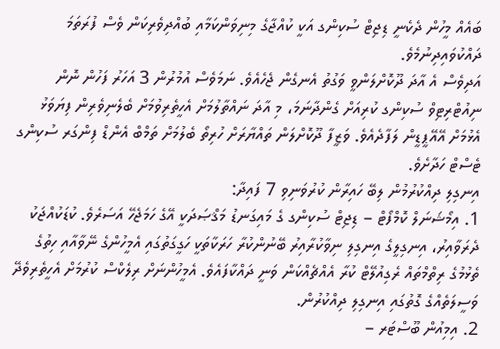ބައެއް މީހުން ދެކެނީ ޑިޖިޓް ސުކިންގ އަކީ ކުއްޖާގެ މިނިވަންކަމާއި ބުއްދިވެރިކަން ވެސް ފުރަތަމަ ދައްކުވައިދިނުމެވެ.
އަދިވެސް އެ އާދަ ދޫކޮށްލަންވީ ވަގުތު އެނގެން ޖެހެއެވެ. ނަމަވެސް އުމުރުން 3 އަހަރު ފަހުން ނޮން ނިއުޓްރިޓިވް ސުކިންގ ކުރިއަށް ގެންދާނަމަ، މި އާދަ ނައްތާލުމަށް އެހީތެރިވުމަށް ބެލެނިވެރިން ފިޔަވަޅު އެޅުމަށް އޭއޭޕީޑީން ލަފާދެއެވެ. ވަޒީފާ ދޫކޮށްލަން ތައްޔާރަށް ހުރިތޯ ބެލުމަށް ތަމްބް އެންޑް ފިންގަރ ސުކިންގ ޓެސްޓް ހަދާށެވެ.
އިނގިލި ދިއްކުރުމުން ލިބޭ ހައިރާން ކުރުވަނިވި 7 ފައިދާ:
1. އިމޯޝަނަލް ކޮމްފޯޓް – ޑިޖިޓް ސުކިންގ ގެ މައިގަނޑު މަޤްޞަދަކީ އޭގެ ހަމަޖެހޭ އަސަރެވެ. ކުޑަކުއްޖަކު ދެރަވާއިރު، އިނގިލީގެ އިނގިލި ނިވާކުރާއިރު ބޭނުންކުރާ ހަރަކާތަކީ ހަގީގަތުގައި އެމީހުންގެ ނޭވާއާއި ހިތުގެ ތެޅުމުގެ ރިތްމްތައް ރެގިއުލޭޓް ކުރާ އެއްޗެއްކަން ވަނީ ދައްކާފައެވެ. އެމީހުންނަށް ރިލެކްސް ކުރުމަށް އެހީތެރިވެދޭ ވަސީލަތެއްގެ ގޮތުގައި އިނގިލި ދިއްކުރުން.
2. އިމިއުން ބޫސްޓަރ –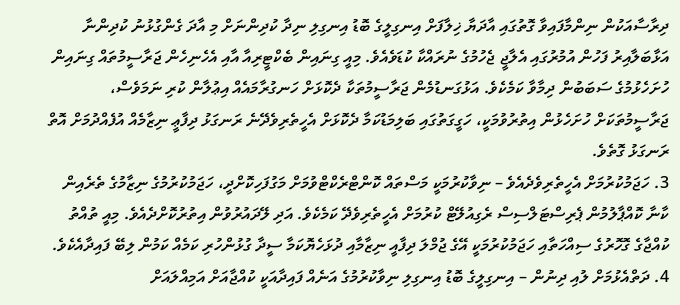ދިރާސާއަކުން ނިންމާފައިވާ ގޮތުގައި އާދަޔާ ޚިލާފަށް އިނގިލީގެ ބޮޑު އިނގިލި ނިދާ ކުދިންނަށް މި އާދަ ގެންގުޅުނު ކުދިންނާ އަޅާބަލާއިރު ފަހުން އުމުރުގައި އެލާޖީ ޖެހުމުގެ ނުރައްކާ ކުޑަވެއެވެ. މިއީ ގިނައިން ބެކްޓީރިއާ އާއި އެހެނިހެން ޖަރާސީމުތައް ގިނައިން ހުށަހެޅުމުގެ ސަބަބުން ދިމާވާ ކަމެކެވެ. އަޅުގަނޑުމެން ޖަރާސީމުތަކާ ދެކޮޅަށް ހަނގުރާމައެއް އިޢުލާން ކުރި ނަމަވެސް، ޖަރާސީމުތަކަށް ހުށަހެޅުން އިތުރުވުމަކީ، ހަގީގަތުގައި ބަލިމަޑުކަމާ ދެކޮޅަށް އެހީތެރިވެދޭނެ ރަނގަޅު ދިފާޢީ ނިޒާމެއް އުފެއްދުމަށް އޮތް ރަނގަޅު ގޮތެވެ.
3. ހަޖަމުކުރުމަށް އެހީތެރިވެދެއެވެ – ނިވާކުރުމަކީ މަސްތައް ކޮންޓްރެކްޓްވުމަށް މަގުފަހިކޮށްދީ، ހަޖަމުކުރުމުގެ ނިޒާމުގެ ތެރެއިން ކާނާ ކޮއްޕާލުމުން ޕެރިސްޓަލްސިސް ރެގިއުލޭޓް ކުރުމަށް އެހީތެރިވެދޭ ކަމެކެވެ. އަދި ލޭދައުރުވުން އިތުރުކޮށްދެއެވެ. މިއީ ތުއްތު ކުއްޖާގެ ގޮހޮރުގެ ސިއްހަތާއި ހަޖަމުކުރުމަކީ އޭގެ ޖުމްލަ ދިފާއީ ނިޒާމާއި ދުޅަހެޔޮކަމާ ސީދާ ގުޅުންހުރި ކަމެއް ކަމުން ލިބޭ ފައިދާއެކެވެ.
4. ދަތްއެޅުމަށް ލުއި ދިނުން – އިނގިލީގެ ބޮޑު އިނގިލި ނިވާކުރުމުގެ އަނެއް ފައިދާއަކީ ކުއްޖާއަށް އަމިއްލައަށް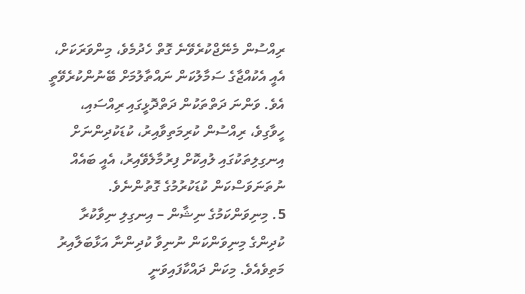ރިއްސުން މެނޭޖްކުރެވޭނެ ގޮތް ހެދުމެވެ، މިންވަރަކަށް، އެއީ އެކުއްޖާގެ ސަމާލުކަން ނައްތާލުމަށް ބޭނުންކުރެވޭތީ އެވެ. ވަންނަ ދަތްތަކުން ދަތްދޮޅީގައި ރިއްސައި، ހީވާގިވެ، ރިއްސުން ކުރިމަތިވާއިރު، ކުޑަކުދިންނަށް އިނގިލިތަކުގައި ލުއިކޮށް ފިރުމާލެވޭއިރު، އެއީ ބައެއް ނުތަނަވަސްކަން ކުޑަކުރުމުގެ ގޮތުންނެވެ.
5. މިނިވަންކަމުގެ ނިޝާން – އިނގިލި ނިވާކުރާ ކުދިންގެ މިނިވަންކަން ނުނިވާ ކުދިންނާ އަޅާބަލާއިރު މަތިވެއެވެ. މިކަން ދައްކާފައިވަނީ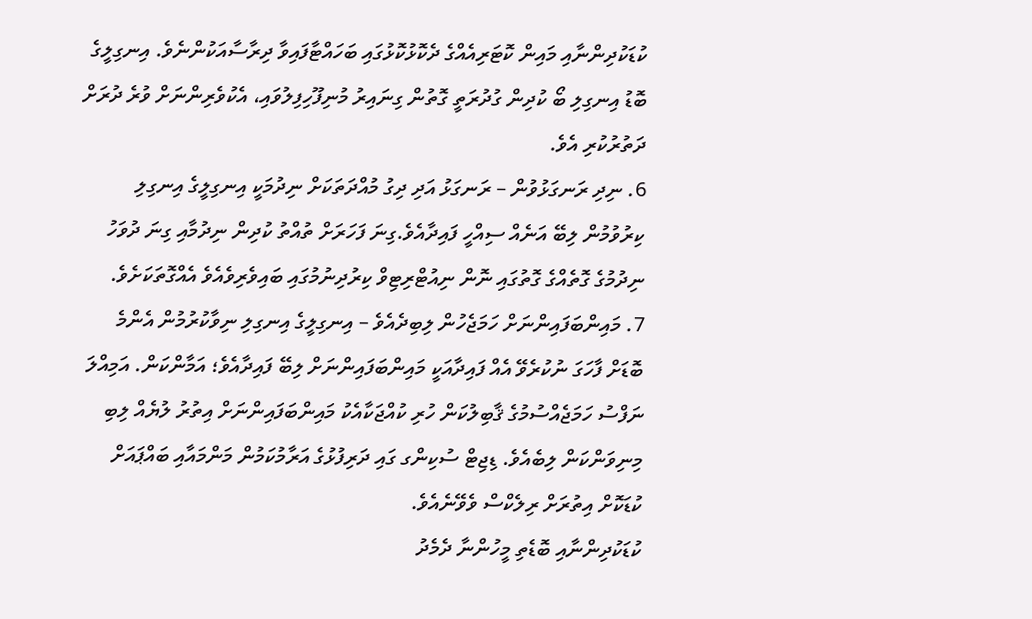ކުޑަކުދިންނާއި މައިން ކޮޓަރިއެއްގެ ދެކޮޅުކޮޅުގައި ބަހައްޓާފައިވާ ދިރާސާއަކުންނެވެ. އިނގިލީގެ ބޮޑު އިނގިލި ބޯ ކުދިން ގުދުރަތީ ގޮތުން ގިނައިރު މުނިފޫހިފިލުވައި، އެކުވެރިންނަށް ވުރެ ދުރަށް ދަތުރުކުރި އެވެ.
6. ނިދި ރަނގަޅުވުން – ރަނގަޅު އަދި ދިގު މުއްދަތަކަށް ނިދުމަކީ އިނގިލީގެ އިނގިލި ކިރުވުމުން ލިބޭ އަނެއް ސިއްހީ ފައިދާއެވެ.ގިނަ ފަހަރަށް ތުއްތު ކުދިން ނިދުމާއި ގިނަ ދުވަހު ނިދުމުގެ ގޮތެއްގެ ގޮތުގައި ނޮން ނިއުޓްރިޓިވް ކިރުދިނުމުގައި ބައިވެރިވެއެވެ އެއްގޮތަކަށެވެ.
7. މައިންބަފައިންނަށް ހަމަޖެހުން ލިބިދެއެވެ – އިނގިލީގެ އިނގިލި ނިވާކުރުމުން އެންމެ ބޮޑަށް ފާހަގަ ނުކުރެވޭ އެއް ފައިދާއަކީ މައިންބަފައިންނަށް ލިބޭ ފައިދާއެވެ؛ އަމާންކަން. އަމިއްލަ ނަފްސު ހަމަޖެއްސުމުގެ ޤާބިލުކަން ހުރި ކުއްޖަކާއެކު މައިންބަފައިންނަށް އިތުރު ލުޔެއް ލިބި މިނިވަންކަން ލިބެއެވެ. ޑިޖިޓް ސުކިންގ ގައި ދަރިފުޅުގެ އަރާމުކަމުން މަންމައާއި ބައްޕައަށް ކުޑަކޮށް އިތުރަށް ރިލެކްސް ވެވޭނެއެވެ.
ކުޑަކުދިންނާއި ބޮޑެތި މީހުންނާ ދެމެދު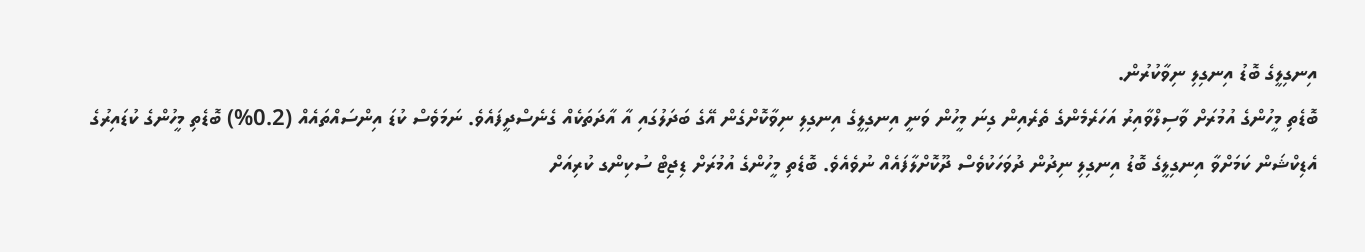އިނގިލީގެ ބޮޑު އިނގިލި ނިވާކުރުން.
ބޮޑެތި މީހުންގެ އުމުރަށް ވާސިލްވާއިރު އަހަރެމެންގެ ތެރެއިން ގިނަ މީހުން ވަނީ އިނގިލީގެ އިނގިލި ނިވާކޮށްގެން އޭގެ ބަދަލުގައި އާ އާދަތަކެއް ގެނެސްދީފައެވެ. ނަމަވެސް ކުޑަ އިންސައްތައެއް (0.2%) ބޮޑެތި މީހުންގެ ކުޑައިރުގެ އެޑިކްޝަން ކަމަށްވާ އިނގިލީގެ ބޮޑު އިނގިލި ނިދުން ދުވަހަކުވެސް ދޫކޮށްލާފައެއް ނުވެއެވެ. ބޮޑެތި މީހުންގެ އުމުރަށް ޑިޖިޓް ސުކިންގ ކުރިއަށް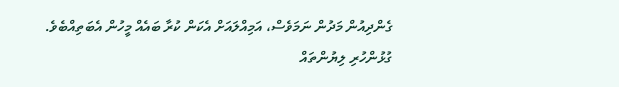ގެންދިއުން މަދުން ނަމަވެސް، އަމިއްލައަށް އެކަން ކުރާ ބައެއް މީހުން އެބަތިއްބެވެ.
ގުޅުންހުރި ލިޔުންތައް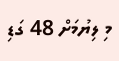މި ލިޔުމަށް 48 ގަޑި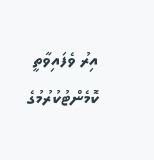އިރު ވެފައިވާތީ ކޮމެންޓުކުރުމުގެ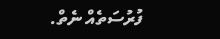ފުރުސަތެއް ނެތް.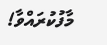މާފުކުރައްވާ!